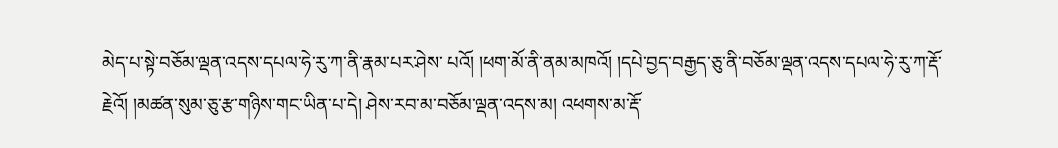མེད་པ་སྟེ་བཅོམ་ལྡན་འདས་དཔལ་ཧེ་རུ་ཀ་ནི་རྣམ་པར་ཤེས་ པའོ། །ཕག་མོ་ནི་ནམ་མཁའོ། །དཔེ་བྱད་བརྒྱད་ཅུ་ནི་བཅོམ་ལྡན་འདས་དཔལ་ཧེ་རུ་ཀ་རྡོ་རྗེའོ། །མཚན་སུམ་ཅུ་རྩ་གཉིས་གང་ཡིན་པ་དེ། ཤེས་རབ་མ་བཅོམ་ལྡན་འདས་མ། འཕགས་མ་རྡོ་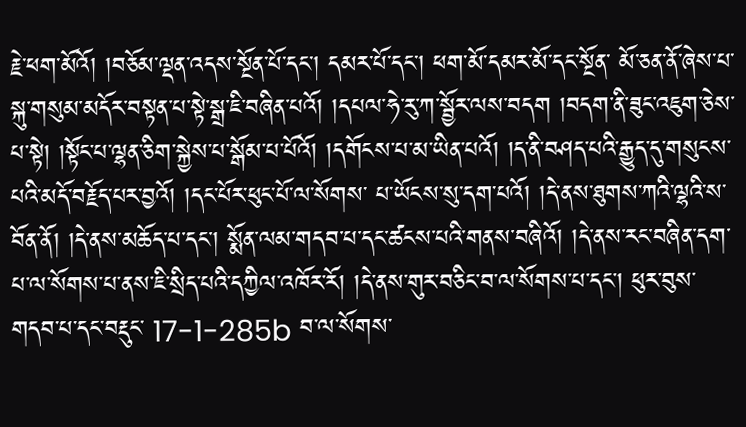རྗེ་ཕག་མོའོ། །བཅོམ་ལྡན་འདས་སྔོན་པོ་དང་། དམར་པོ་དང་། ཕག་མོ་དམར་མོ་དང་སྔོན་ མོ་ཅན་ནོ་ཞེས་པ་སྐུ་གསུམ་མདོར་བསྟན་པ་སྟེ་སྒྲ་ཇི་བཞིན་པའོ། །དཔལ་ཧེ་རུ་ཀ་སྦྱོར་ལས་བདག །བདག་ནི་ཟུང་འཇུག་ཅེས་པ་སྟེ། །སྟོང་པ་ལྷན་ཅིག་སྐྱེས་པ་སྒོམ་པ་པོའོ། །དགོངས་པ་མ་ཡིན་པའོ། །ད་ནི་བཤད་པའི་རྒྱུད་དུ་གསུངས་པའི་མདོ་བརྗོད་པར་བྱའོ། །དང་པོར་ཕུང་པོ་ལ་སོགས་ པ་ཡོངས་སུ་དག་པའོ། །དེ་ནས་ཐུགས་ཀའི་ལྷའི་ས་བོན་ནོ། །དེ་ནས་མཆོད་པ་དང་། སྨོན་ལམ་གདབ་པ་དང་ཚངས་པའི་གནས་བཞིའོ། །དེ་ནས་རང་བཞིན་དག་པ་ལ་སོགས་པ་ནས་ཇི་སྲིད་པའི་དཀྱིལ་འཁོར་རོ། །དེ་ནས་གུར་བཅིང་བ་ལ་སོགས་པ་དང་། ཕུར་བུས་གདབ་པ་དང་བརྡུང་ 17-1-285b བ་ལ་སོགས་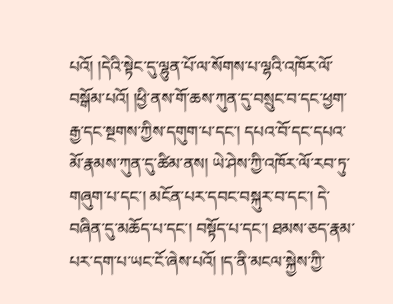པའོ། །དེའི་སྟེང་དུ་ལྷུན་པོ་ལ་སོགས་པ་ལྷའི་འཁོར་ལོ་བསྒོམ་པའོ། །ཕྱི་ནས་གོ་ཆས་ཀུན་དུ་བསྲུང་བ་དང་ཕྱག་རྒྱ་དང་སྔགས་ཀྱིས་དགུག་པ་དང་། དཔའ་བོ་དང་དཔའ་མོ་རྣམས་ཀུན་དུ་ཚིམ་ནས། ཡེ་ཤེས་ཀྱི་འཁོར་ལོ་རབ་ཏུ་གཞུག་པ་དང་། མངོན་པར་དབང་བསྐུར་བ་དང་། དེ་ བཞིན་དུ་མཆོད་པ་དང་། བསྟོད་པ་དང་། ཐམས་ཅད་རྣམ་པར་དག་པ་ཡང་ངོ་ཞེས་པའོ། །ད་ནི་མངལ་སྐྱེས་ཀྱི་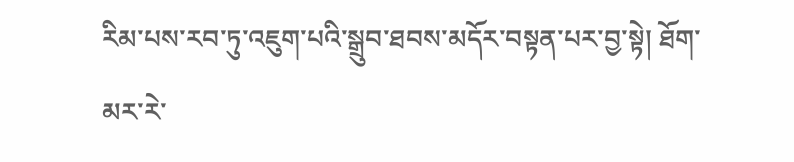རིམ་པས་རབ་ཏུ་འཇུག་པའི་སྒྲུབ་ཐབས་མདོར་བསྟན་པར་བྱ་སྟེ། ཐོག་མར་རེ་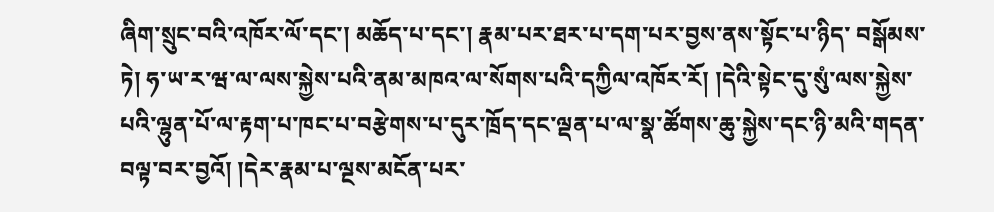ཞིག་སྲུང་བའི་འཁོར་ལོ་དང་། མཆོད་པ་དང་། རྣམ་པར་ཐར་པ་དག་པར་བྱས་ནས་སྟོང་པ་ཉིད་ བསྒོམས་ཏེ། ཧ་ཡ་ར་ཝ་ལ་ལས་སྐྱེས་པའི་ནམ་མཁའ་ལ་སོགས་པའི་དཀྱིལ་འཁོར་རོ། །དེའི་སྟེང་དུ་སུཾ་ལས་སྐྱེས་པའི་ལྷུན་པོ་ལ་རྟག་པ་ཁང་པ་བརྩེགས་པ་དུར་ཁྲོད་དང་ལྡན་པ་ལ་སྣ་ཚོགས་ཆུ་སྐྱེས་དང་ཉི་མའི་གདན་བལྟ་བར་བྱའོ། །དེར་རྣམ་པ་ལྔས་མངོན་པར་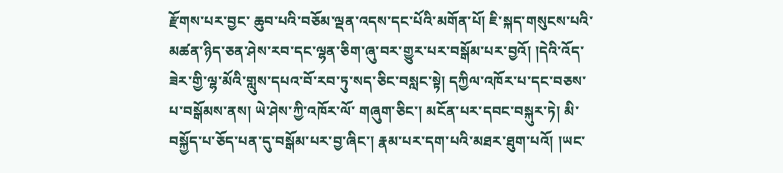རྫོགས་པར་བྱང་ ཆུབ་པའི་བཅོམ་ལྡན་འདས་དང་པོའི་མགོན་པོ། ཇི་སྐད་གསུངས་པའི་མཚན་ཉིད་ཅན་ཤེས་རབ་དང་ལྷན་ཅིག་ཞུ་བར་གྱུར་པར་བསྒོམ་པར་བྱའོ། །དེའི་འོད་ཟེར་གྱི་ལྷ་མོའི་གླུས་དཔའ་བོ་རབ་ཏུ་སད་ཅིང་བསླང་སྟེ། དཀྱིལ་འཁོར་པ་དང་བཅས་པ་བསྒོམས་ནས། ཡེ་ཤེས་ཀྱི་འཁོར་ལོ་ གཞུག་ཅིང་། མངོན་པར་དབང་བསྐུར་ཏེ། མི་བསྐྱོད་པ་ཅོད་པན་དུ་བསྒོམ་པར་བྱ་ཞིང་། རྣམ་པར་དག་པའི་མཐར་ཐུག་པའོ། །ཡང་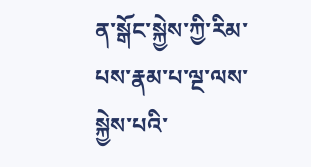ན་སྒོང་སྐྱེས་ཀྱི་རིམ་པས་རྣམ་པ་ལྔ་ལས་སྐྱེས་པའི་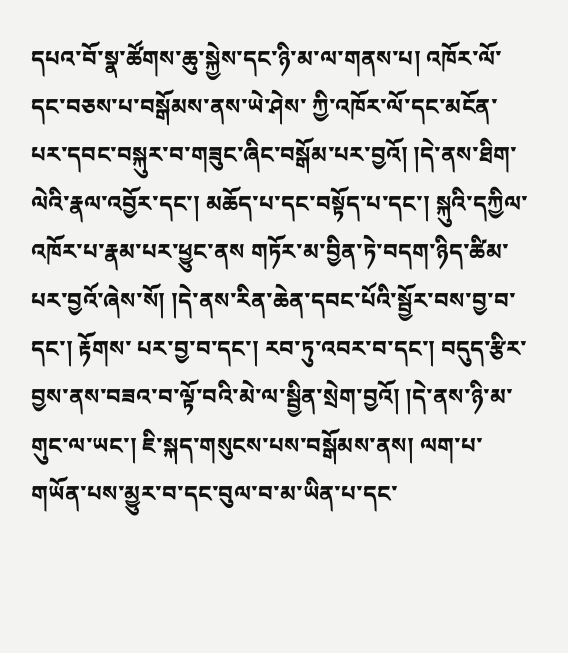དཔའ་བོ་སྣ་ཚོགས་ཆུ་སྐྱེས་དང་ཉི་མ་ལ་གནས་པ། འཁོར་ལོ་དང་བཅས་པ་བསྒོམས་ནས་ཡེ་ཤེས་ ཀྱི་འཁོར་ལོ་དང་མངོན་པར་དབང་བསྐུར་བ་གཟུང་ཞིང་བསྒོམ་པར་བྱའོ། །དེ་ནས་ཐིག་ལེའི་རྣལ་འབྱོར་དང་། མཆོད་པ་དང་བསྟོད་པ་དང་། སྐུའི་དཀྱིལ་འཁོར་པ་རྣམ་པར་ཕྱུང་ནས གཏོར་མ་བྱིན་ཏེ་བདག་ཉིད་ཚིམ་པར་བྱའོ་ཞེས་སོ། །དེ་ནས་རིན་ཆེན་དབང་པོའི་སྦྱོར་བས་བྱ་བ་དང་། རྟོགས་ པར་བྱ་བ་དང་། རབ་ཏུ་འབར་བ་དང་། བདུད་རྩིར་བྱས་ནས་བཟའ་བ་ལྟོ་བའི་མེ་ལ་སྦྱིན་སྲེག་བྱའོ། །དེ་ནས་ཉི་མ་གུང་ལ་ཡང་། ཇི་སྐད་གསུངས་པས་བསྒོམས་ནས། ལག་པ་གཡོན་པས་མྱུར་བ་དང་བུལ་བ་མ་ཡིན་པ་དང་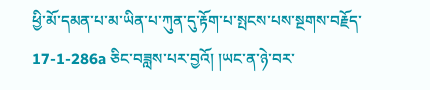ཕྱི་མོ་དམན་པ་མ་ཡིན་པ་ཀུན་དུ་རྟོག་པ་སྤངས་པས་སྔགས་བརྗོད་ 17-1-286a ཅིང་བཟླས་པར་བྱའོ། །ཡང་ན་ཉེ་བར་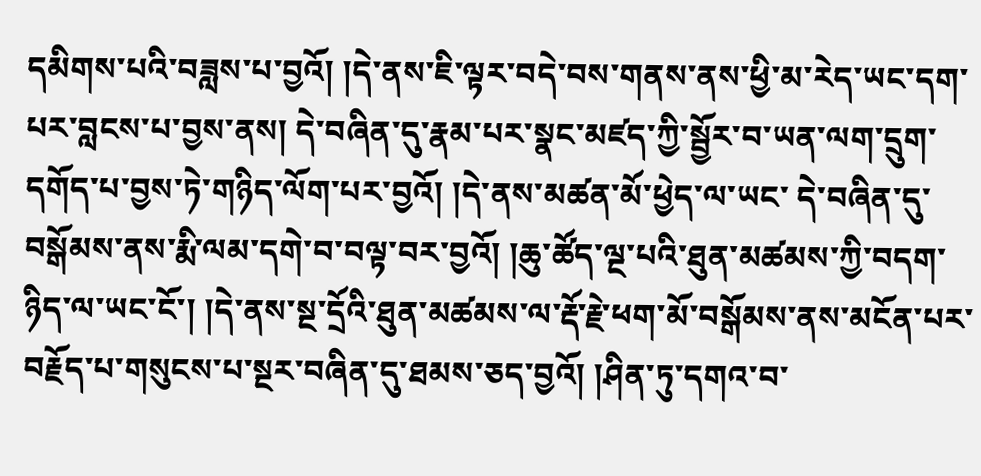དམིགས་པའི་བཟླས་པ་བྱའོ། །དེ་ནས་ཇི་ལྟར་བདེ་བས་གནས་ནས་ཕྱི་མ་རེད་ཡང་དག་པར་བླངས་པ་བྱས་ནས། དེ་བཞིན་དུ་རྣམ་པར་སྣང་མཛད་ཀྱི་སྦྱོར་བ་ཡན་ལག་དྲུག་དགོད་པ་བྱས་ཏེ་གཉིད་ལོག་པར་བྱའོ། །དེ་ནས་མཚན་མོ་ཕྱེད་ལ་ཡང་ དེ་བཞིན་དུ་བསྒོམས་ནས་རྨི་ལམ་དགེ་བ་བལྟ་བར་བྱའོ། །ཆུ་ཚོད་ལྔ་པའི་ཐུན་མཚམས་ཀྱི་བདག་ཉིད་ལ་ཡང་ངོ་། །དེ་ནས་སྔ་དྲོའི་ཐུན་མཚམས་ལ་རྡོ་རྗེ་ཕག་མོ་བསྒོམས་ནས་མངོན་པར་བརྗོད་པ་གསུངས་པ་སྔར་བཞིན་དུ་ཐམས་ཅད་བྱའོ། །ཤིན་ཏུ་དགའ་བ་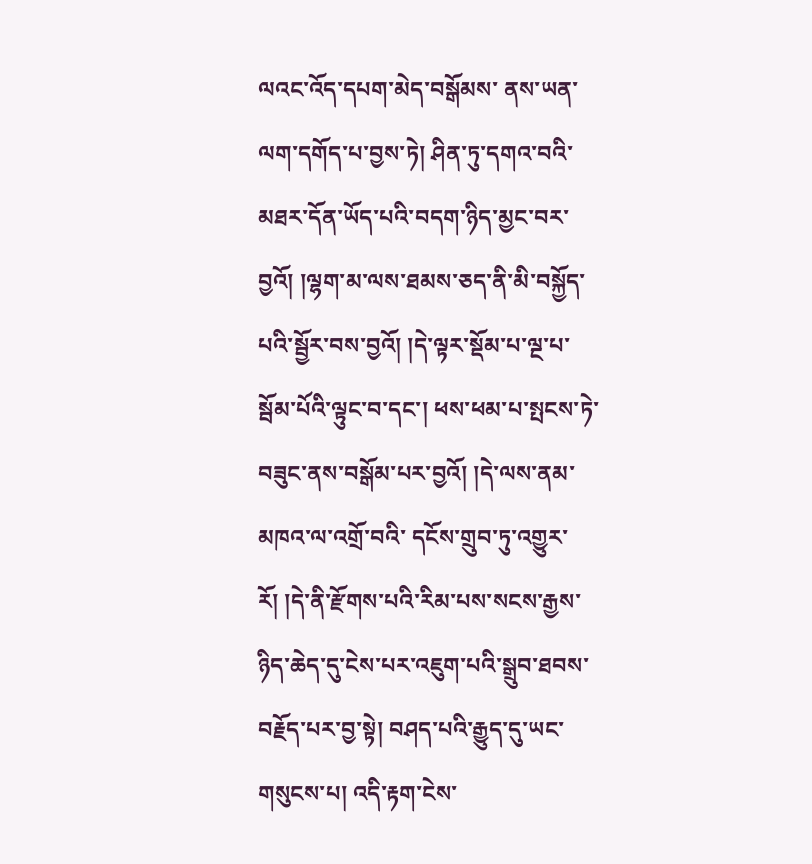ལའང་འོད་དཔག་མེད་བསྒོམས་ ནས་ཡན་ལག་དགོད་པ་བྱས་ཏེ། ཤིན་ཏུ་དགའ་བའི་མཐར་དོན་ཡོད་པའི་བདག་ཉིད་མྱང་བར་བྱའོ། །ལྷག་མ་ལས་ཐམས་ཅད་ནི་མི་བསྐྱོད་པའི་སྦྱོར་བས་བྱའོ། །དེ་ལྟར་སྡོམ་པ་ལྔ་པ་སྦོམ་པོའི་ལྟུང་བ་དང་། ཕས་ཕམ་པ་སྤངས་ཏེ་བཟུང་ནས་བསྒོམ་པར་བྱའོ། །དེ་ལས་ནམ་མཁའ་ལ་འགྲོ་བའི་ དངོས་གྲུབ་ཏུ་འགྱུར་རོ། །དེ་ནི་རྫོགས་པའི་རིམ་པས་སངས་རྒྱས་ཉིད་ཆེད་དུ་ངེས་པར་འཇུག་པའི་སྒྲུབ་ཐབས་བརྗོད་པར་བྱ་སྟེ། བཤད་པའི་རྒྱུད་དུ་ཡང་གསུངས་པ། འདི་རྟག་ངེས་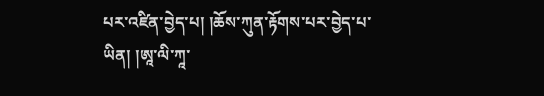པར་འཛིན་བྱེད་པ། །ཆོས་ཀུན་རྟོགས་པར་བྱེད་པ་ཡིན། །ཨཱ་ལི་ཀཱ་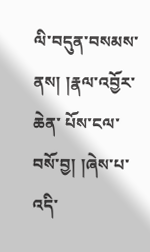ལི་བདུན་བསམས་ནས། །རྣལ་འབྱོར་ཆེན་ པོས་ངལ་བསོ་བྱ། །ཞེས་པ་འདི་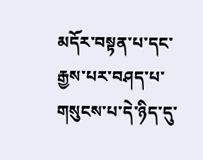མདོར་བསྟན་པ་དང་རྒྱས་པར་བཤད་པ་གསུངས་པ་དེ་ཉིད་དུ་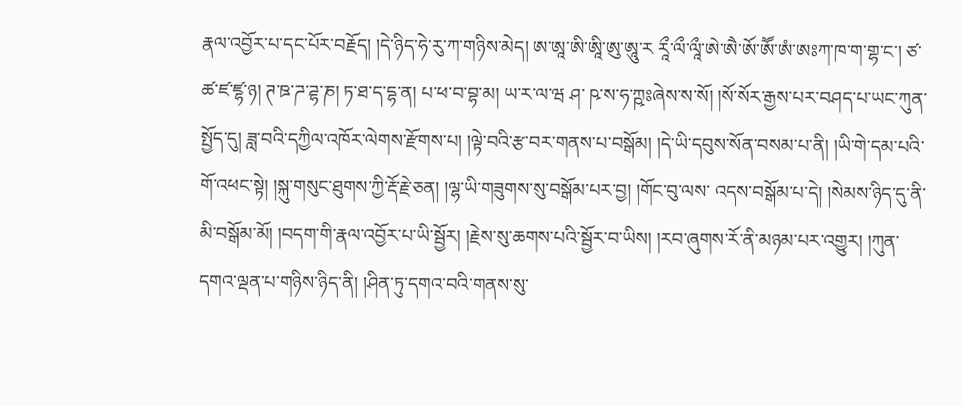རྣལ་འབྱོར་པ་དང་པོར་བརྗོད། །དེ་ཉིད་ཧེ་རུ་ཀ་གཉིས་མེད། ཨ་ཨཱ་ཨི་ཨཱི་ཨུ་ཨཱུ་ར རཱྀ་ལྀ་ལཱྀ་ཨེ་ཨཻ་ཨོ་ཨཽ་ཨཾ་ཨཿཀ་ཁ་ག་གྷ་ང་། ཙ་ཚ་ཛ་ཛྷ་ཉ། ཊ་ཋ་ཌ་ཌྷ་ཎ། ཏ་ཐ་ད་དྷ་ན། པ་ཕ་བ་བྷ་མ། ཡ་ར་ལ་ཝ ཤ་ ཥ་ས་ཧ་ཀྵཿཞེས་ས་སོ། །སོ་སོར་རྒྱས་པར་བཤད་པ་ཡང་ཀུན་སྤྱོད་དུ། ཟླ་བའི་དཀྱིལ་འཁོར་ལེགས་རྫོགས་པ། །ལྟེ་བའི་རྩ་བར་གནས་པ་བསྒོམ། །དེ་ཡི་དབུས་སོན་བསམ་པ་ནི། །ཡི་གེ་དམ་པའི་གོ་འཕང་སྟེ། །སྐུ་གསུང་ཐུགས་ཀྱི་རྡོ་རྗེ་ཅན། །ལྷ་ཡི་གཟུགས་སུ་བསྒོམ་པར་བྱ། །གོང་བུ་ལས་ འདས་བསྒོམ་པ་དེ། །སེམས་ཉིད་དུ་ནི་མི་བསྒོམ་མོ། །བདག་གི་རྣལ་འབྱོར་པ་ཡི་སྦྱོར། །རྗེས་སུ་ཆགས་པའི་སྦྱོར་བ་ཡིས། །རབ་ཞུགས་རོ་ནི་མཉམ་པར་འགྱུར། །ཀུན་དགའ་ལྡན་པ་གཉིས་ཉིད་ནི། །ཤིན་ཏུ་དགའ་བའི་གནས་སུ་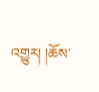འགྱུར། །ཆོས་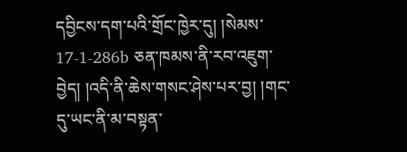དབྱིངས་དག་པའི་གྲོང་ཁྱེར་དུ། །སེམས་ 17-1-286b ཅན་ཁམས་ནི་རབ་འཇུག་བྱེད། །འདི་ནི་ཆེས་གསང་ཤེས་པར་བྱ། །གང་དུ་ཡང་ནི་མ་བསྟན་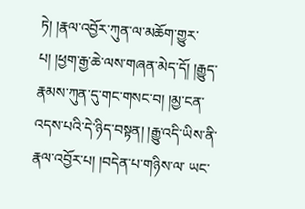ཏེ། །རྣལ་འབྱོར་ཀུན་ལ་མཆོག་གྱུར་པ། །ཕྱག་རྒྱ་ཆེ་ལས་གཞན་མེད་དོ། །རྒྱུད་རྣམས་ཀུན་དུ་གང་གསང་བ། །མྱ་ངན་འདས་པའི་དེ་ཉིད་བསྟན། །རྒྱུ་འདི་ཡིས་ནི་རྣལ་འབྱོར་པ། །བདེན་པ་གཉིས་ལ་ ཡང་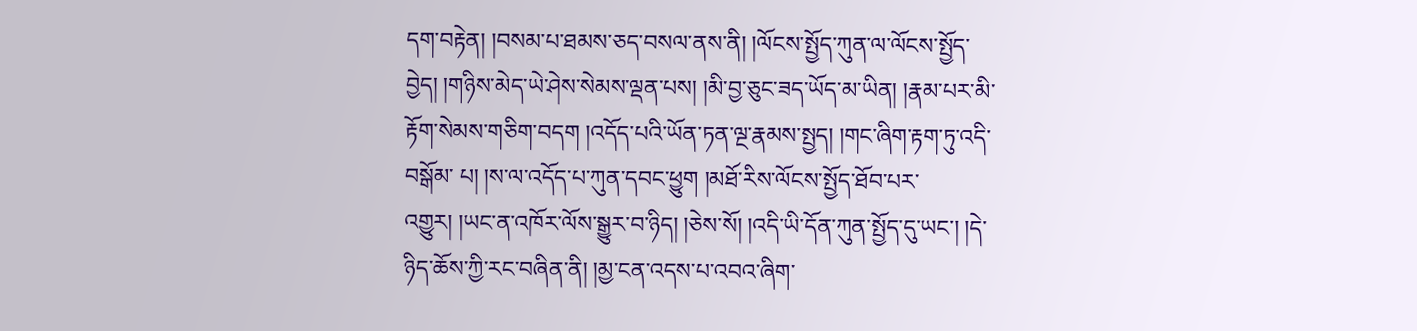དག་བརྟེན། །བསམ་པ་ཐམས་ཅད་བསལ་ནས་ནི། །ལོངས་སྤྱོད་ཀུན་ལ་ལོངས་སྤྱོད་བྱེད། །གཉིས་མེད་ཡེ་ཤེས་སེམས་ལྡན་པས། །མི་བྱ་ཅུང་ཟད་ཡོད་མ་ཡིན། །རྣམ་པར་མི་རྟོག་སེམས་གཅིག་བདག །འདོད་པའི་ཡོན་ཏན་ལྔ་རྣམས་སྤྱད། །གང་ཞིག་རྟག་ཏུ་འདི་བསྒོམ་ པ། །ས་ལ་འདོད་པ་ཀུན་དབང་ཕྱུག །མཐོ་རིས་ལོངས་སྤྱོད་ཐོབ་པར་འགྱུར། །ཡང་ན་འཁོར་ལོས་སྒྱུར་བ་ཉིད། །ཅེས་སོ། །འདི་ཡི་དོན་ཀུན་སྤྱོད་དུ་ཡང་། །དེ་ཉིད་ཆོས་ཀྱི་རང་བཞིན་ནི། །མྱ་ངན་འདས་པ་འབའ་ཞིག་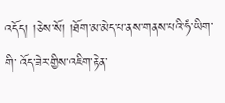འདོད། །ཅེས་སོ། །ཐོག་མ་མེད་པ་ནས་གནས་པའི་ཧཾ་ཡིག་གི་ འོད་ཟེར་གྱིས་འཇིག་རྟེན་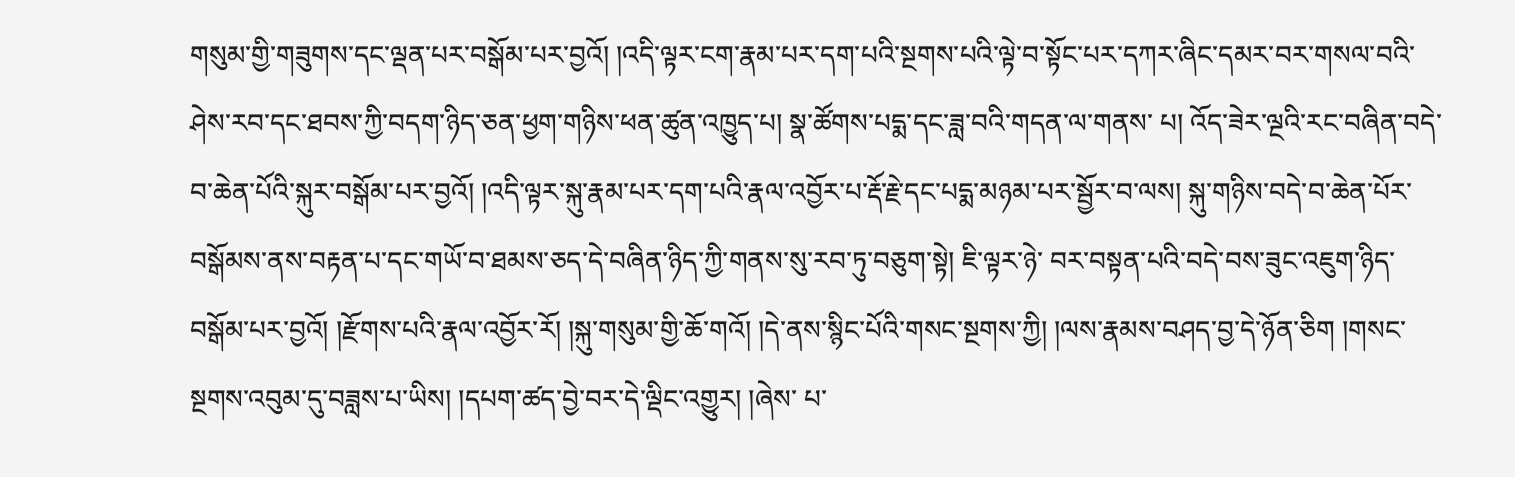གསུམ་གྱི་གཟུགས་དང་ལྡན་པར་བསྒོམ་པར་བྱའོ། །འདི་ལྟར་ངག་རྣམ་པར་དག་པའི་སྔགས་པའི་ལྟེ་བ་སྟོང་པར་དཀར་ཞིང་དམར་བར་གསལ་བའི་ཤེས་རབ་དང་ཐབས་ཀྱི་བདག་ཉིད་ཅན་ཕྱག་གཉིས་ཕན་ཚུན་འཁྱུད་པ། སྣ་ཚོགས་པདྨ་དང་ཟླ་བའི་གདན་ལ་གནས་ པ། འོད་ཟེར་ལྔའི་རང་བཞིན་བདེ་བ་ཆེན་པོའི་སྐུར་བསྒོམ་པར་བྱའོ། །འདི་ལྟར་སྐུ་རྣམ་པར་དག་པའི་རྣལ་འབྱོར་པ་རྡོ་རྗེ་དང་པདྨ་མཉམ་པར་སྦྱོར་བ་ལས། སྐུ་གཉིས་བདེ་བ་ཆེན་པོར་བསྒོམས་ནས་བརྟན་པ་དང་གཡོ་བ་ཐམས་ཅད་དེ་བཞིན་ཉིད་ཀྱི་གནས་སུ་རབ་ཏུ་བཅུག་སྟེ། ཇི་ལྟར་ཉེ་ བར་བསྟན་པའི་བདེ་བས་ཟུང་འཇུག་ཉིད་བསྒོམ་པར་བྱའོ། །རྫོགས་པའི་རྣལ་འབྱོར་རོ། །སྐུ་གསུམ་གྱི་ཆོ་གའོ། །དེ་ནས་སྙིང་པོའི་གསང་སྔགས་ཀྱི། །ལས་རྣམས་བཤད་བྱ་དེ་ཉོན་ཅིག །གསང་སྔགས་འབུམ་དུ་བཟླས་པ་ཡིས། །དཔག་ཚད་བྱེ་བར་དེ་ལྡིང་འགྱུར། །ཞེས་ པ་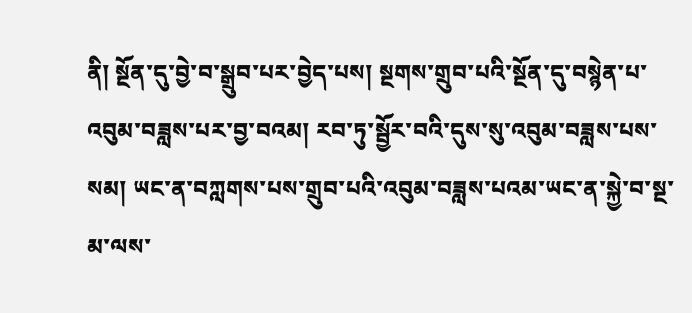ནི། སྔོན་དུ་བྱེ་བ་སྒྲུབ་པར་བྱེད་པས། སྔགས་གྲུབ་པའི་སྔོན་དུ་བསྙེན་པ་འབུམ་བཟླས་པར་བྱ་བའམ། རབ་ཏུ་སྦྱོར་བའི་དུས་སུ་འབུམ་བཟླས་པས་སམ། ཡང་ན་བཀླགས་པས་གྲུབ་པའི་འབུམ་བཟླས་པའམ་ཡང་ན་སྐྱེ་བ་སྔ་མ་ལས་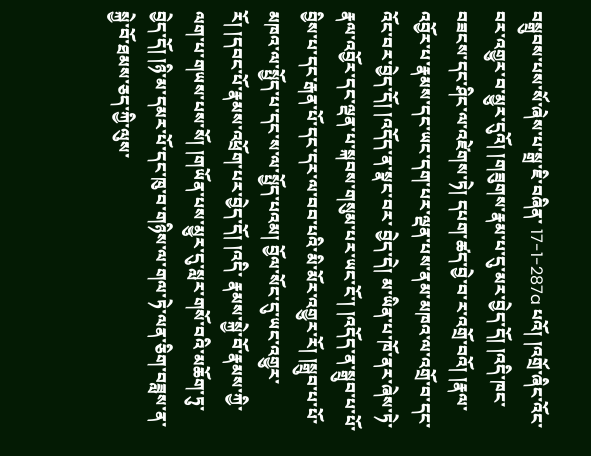བསྒྲུབས་པས་སོ་ཞེས་པ་སྒྲ་ཇི་བཞིན་ 17-1-287a པའོ། །འགྲོ་ཞིང་འོང་བར་འགྱུར་བ་མྱུར་དུའོ། །གཟུགས་རྣམ་པ་དུ་མར་བྱེད་དོ། །འདི་ཁང་བཟངས་དང་ཤིང་ལ་འཛེགས་ཏེ། དཔག་ཚད་བྱེ་བ་ར་འགྲོ་བའོ། །རྣལ་འབྱོར་པ་རྣམས་དང་ཡང་དག་པར་ལྡན་པས་ནམ་མཁའ་ལ་འགྲོ་བ་དང་འོང་བར་བྱེད་དོ། །འདོད་ན་སྣང་བར་ བྱེད་དེ། མ་ཡིན་པ་ཁོ་ནར་ཞེས་ཏེ་རྣལ་འབྱོར་དང་ལྡན་པ་སྐབས་གསུམ་པར་ཡང་ངོ་། །འདོད་ན་སྒྲུབ་པ་པོ་བྱིས་པ་དང་རྒན་པོ་དང་དར་ལ་བབ་པའི་མི་མོར་འགྱུར་རོ། །སྒྲུབ་པ་པོ་མཁའ་ལ་སྤྱོད་པ་དང་ས་ལ་སྤྱོད་པའམ། བྱོལ་སོང་དུ་ཡང་འགྱུར་རོ། །དབང་པོ་རྣམས་འཕྲོག་པར་བྱེད་དོ། །འདི་ རྣམས་སྐྱེ་བོ་རྣམས་ཀྱི་ལག་པ་གཡས་པས་སོ། །གཡོན་པས་མྱུར་དུ་སླར་གསོ་བའི་མཆོག་ཏུ་བྱེད་དོ། །ཉི་མ་དམར་པོ་དང་ཁུ་བ་གཉིས་ལ་གལ་ཏེ་ལན་ཅིག་བཟླས་ན་སྐྱེ་བོ་ཐམས་ཅད་ཀྱི་ལུས་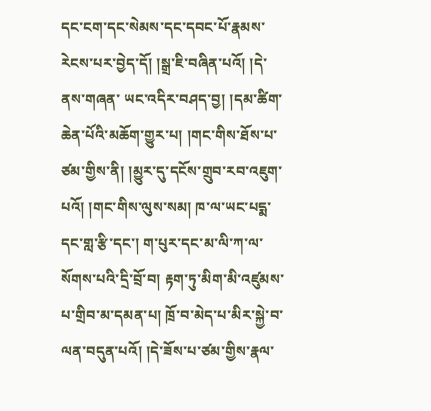དང་ངག་དང་སེམས་དང་དབང་པོ་རྣམས་རེངས་པར་བྱེད་དོ། །སྒྲ་ཇི་བཞིན་པའོ། །དེ་ནས་གཞན་ ཡང་འདིར་བཤད་བྱ། །དམ་ཚིག་ཆེན་པོའི་མཆོག་གྱུར་པ། །གང་གིས་ཐོས་པ་ཙམ་གྱིས་ནི། །མྱུར་དུ་དངོས་གྲུབ་རབ་འཇུག་པའོ། །གང་གིས་ལུས་སམ། ཁ་ལ་ཡང་པདྨ་དང་གླ་རྩི་དང་། ག་པུར་དང་མ་ལི་ཀ་ལ་སོགས་པའི་དྲི་བྲོ་བ། རྟག་ཏུ་མིག་མི་འཛུམས་པ་གྲིབ་མ་དམན་པ། ཁྲོ་བ་མེད་པ་མིར་སྐྱེ་བ་ལན་བདུན་པའོ། །དེ་ཟོས་པ་ཙམ་གྱིས་རྣལ་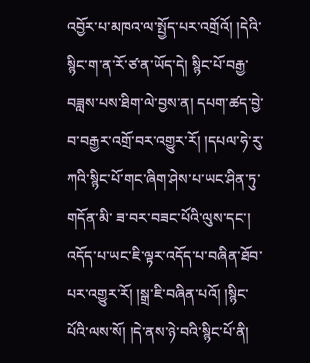འབྱོར་པ་མཁའ་ལ་སྤྱོད་པར་འགྲོའོ། །དེའི་སྙིང་ག་ན་རོ་ཙ་ན་ཡོད་དེ། སྙིང་པོ་བརྒྱ་བཟླས་པས་ཐིག་ལེ་བྱས་ན། དཔག་ཚད་བྱེ་བ་བརྒྱར་འགྲོ་བར་འགྱུར་རོ། །དཔལ་ཧེ་རུ་ཀའི་སྙིང་པོ་གང་ཞིག་ཤེས་པ་ཡང་ཤིན་ཏུ་གདོན་མི་ ཟ་བར་བཟང་པོའི་ལུས་དང་། འདོད་པ་ཡང་ཇི་ལྟར་འདོད་པ་བཞིན་ཐོབ་པར་འགྱུར་རོ། །སྒྲ་ཇི་བཞིན་པའོ། །སྙིང་པོའི་ལས་སོ། །དེ་ནས་ཉེ་བའི་སྙིང་པོ་ནི།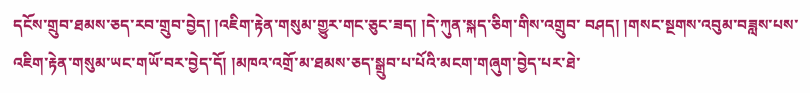དངོས་གྲུབ་ཐམས་ཅད་རབ་གྲུབ་བྱེད། །འཇིག་རྟེན་གསུམ་གྱུར་གང་ཅུང་ཟད། །དེ་ཀུན་སྐད་ཅིག་གིས་འགྲུབ་ བཤད། །གསང་སྔགས་འབུམ་བཟླས་པས་འཇིག་རྟེན་གསུམ་ཡང་གཡོ་བར་བྱེད་དོ། །མཁའ་འགྲོ་མ་ཐམས་ཅད་སྒྲུབ་པ་པོའི་མངག་གཞུག་བྱེད་པར་ཐེ་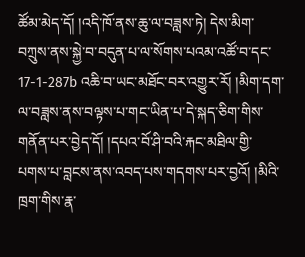ཚོམ་མེད་དོ། །འདི་ཁོ་ནས་ཆུ་ལ་བཟླས་ཏེ། དེས་མིག་བཀྲུས་ནས་སྐྱེ་བ་བདུན་པ་ལ་སོགས་པའམ་འཚོ་བ་དང་ 17-1-287b འཆི་བ་ཡང་མཐོང་བར་འགྱུར་རོ། །མིག་དག་ལ་བཟླས་ནས་བལྟས་པ་གང་ཡིན་པ་དེ་སྐད་ཅིག་གིས་གནོན་པར་བྱེད་དོ། །དཔའ་བོ་ཤི་བའི་རྐང་མཐིལ་གྱི་པགས་པ་བླངས་ནས་འབད་པས་གདགས་པར་བྱའོ། །མིའི་ཁྲག་གིས་རྣ་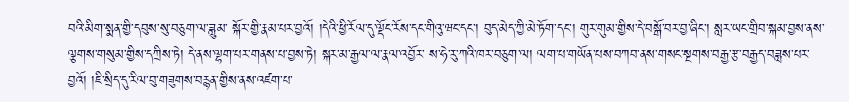བའི་མིག་སྨན་གྱི་དབུས་སུ་བཅུག་ལ་ཟླུམ་ སྐོར་གྱི་རྣམ་པར་བྱའོ། །དེའི་ཕྱི་རོལ་དུ་ལྡོང་རོས་དང་གིའུ་ཝང་དང་། བུད་མེད་ཀྱི་མེ་ཏོག་དང་། གུར་གུམ་གྱིས་དེ་བསྒོ་བར་བྱ་ཞིང་། སླར་ཡང་གྲིབ་སྐམ་བྱས་ནས་ལྕགས་གསུམ་གྱིས་དཀྲིས་ཏེ། དེ་ནས་ལྷག་པར་གནས་པ་བྱས་ཏེ། སྐར་མ་རྒྱལ་ལ་རྣལ་འབྱོར་ ས་ཧེ་རུ་ཀའི་ཁར་བཅུག་ལ། ལག་པ་གཡོན་པས་བཀབ་ནས་གསང་སྔགས་བརྒྱ་རྩ་བརྒྱད་བཟླས་པར་བྱའོ། །ཇི་སྲིད་དུ་རིལ་བུ་གཟུགས་བརྙན་གྱིས་ནས་འཛག་པ་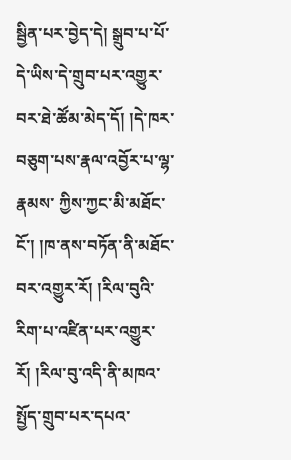སྦྱིན་པར་བྱེད་དེ། སྒྲུབ་པ་པོ་དེ་ཡིས་དེ་གྲུབ་པར་འགྱུར་བར་ཐེ་ཚོམ་མེད་དོ། །དེ་ཁར་བཅུག་པས་རྣལ་འབྱོར་པ་ལྷ་རྣམས་ ཀྱིས་ཀྱང་མི་མཐོང་ངོ་། །ཁ་ནས་བཏོན་ནི་མཐོང་བར་འགྱུར་རོ། །རིལ་བུའི་རིག་པ་འཛིན་པར་འགྱུར་རོ། །རིལ་བུ་འདི་ནི་མཁའ་སྤྱོད་གྲུབ་པར་དཔའ་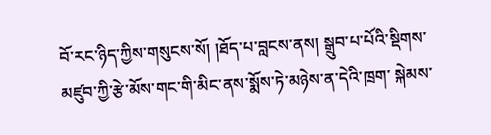བོ་རང་ཉིད་ཀྱིས་གསུངས་སོ། །ཐོད་པ་བླངས་ནས། སྒྲུབ་པ་པོའི་སྡིགས་མཛུབ་ཀྱི་རྩེ་མོས་གང་གི་མིང་ནས་སྨོས་ཏེ་མཉེས་ན་དེའི་ཁྲག་ སྐེམས་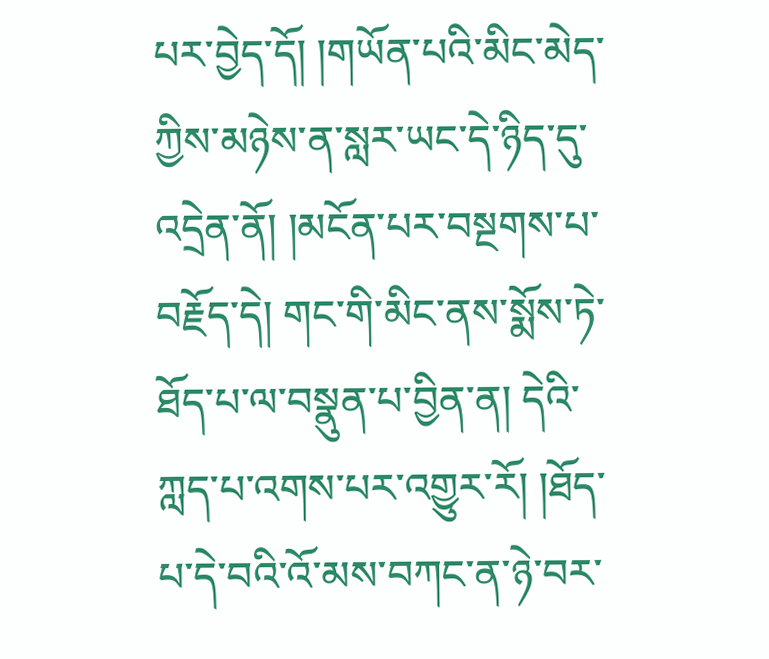པར་བྱེད་དོ། །གཡོན་པའི་མིང་མེད་ཀྱིས་མཉེས་ན་སླར་ཡང་དེ་ཉིད་དུ་འདྲེན་ནོ། །མངོན་པར་བསྔགས་པ་བརྗོད་དེ། གང་གི་མིང་ནས་སྨོས་ཏེ་ཐོད་པ་ལ་བསྣུན་པ་བྱིན་ན། དེའི་ཀླད་པ་འགས་པར་འགྱུར་རོ། །ཐོད་པ་དེ་བའི་འོ་མས་བཀང་ན་ཉེ་བར་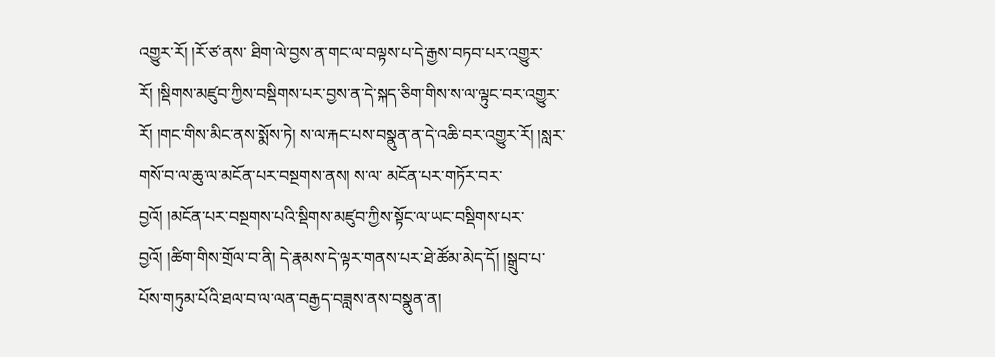འགྱུར་རོ། །རོ་ཙ་ནས་ ཐིག་ལེ་བྱས་ན་གང་ལ་བལྟས་པ་དེ་རྒྱས་བཏབ་པར་འགྱུར་རོ། །སྡིགས་མཛུབ་ཀྱིས་བསྡིགས་པར་བྱས་ན་དེ་སྐད་ཅིག་གིས་ས་ལ་ལྟུང་བར་འགྱུར་རོ། །གང་གིས་མིང་ནས་སྨོས་ཏེ། ས་ལ་རྐང་པས་བསྣུན་ན་དེ་འཆི་བར་འགྱུར་རོ། །སླར་གསོ་བ་ལ་ཆུ་ལ་མངོན་པར་བསྔགས་ནས། ས་ལ་ མངོན་པར་གཏོར་བར་བྱའོ། །མངོན་པར་བསྔགས་པའི་སྡིགས་མཛུབ་ཀྱིས་སྟོང་ལ་ཡང་བསྡིགས་པར་བྱའོ། །ཚིག་གིས་གྲོལ་བ་ནི། དེ་རྣམས་དེ་ལྟར་གནས་པར་ཐེ་ཚོམ་མེད་དོ། །སྒྲུབ་པ་པོས་གཏུམ་པོའི་ཐལ་བ་ལ་ལན་བརྒྱད་བཟླས་ནས་བསྣུན་ན།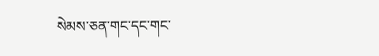སེམས་ཅན་གང་དང་གང་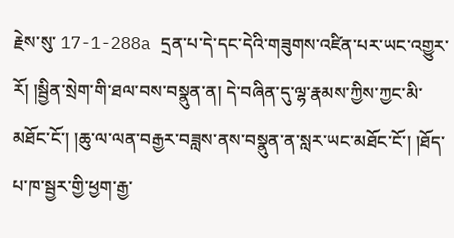རྗེས་སུ་ 17-1-288a དྲན་པ་དེ་དང་དེའི་གཟུགས་འཛིན་པར་ཡང་འགྱུར་རོ། །སྦྱིན་སྲེག་གི་ཐལ་བས་བསྣུན་ན། དེ་བཞིན་དུ་ལྷ་རྣམས་ཀྱིས་ཀྱང་མི་མཐོང་ངོ་། །ཆུ་ལ་ལན་བརྒྱར་བཟླས་ནས་བསྣུན་ན་སླར་ཡང་མཐོང་ངོ་། །ཐོད་པ་ཁ་སྦྱར་གྱི་ཕྱག་རྒྱ་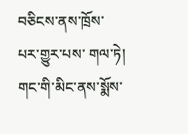བཅིངས་ནས་ཁྲོས་པར་གྱུར་པས་ གལ་ཏེ། གང་གི་མིང་ནས་སྨོས་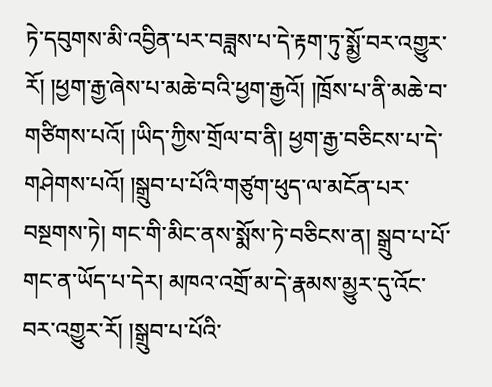ཏེ་དབུགས་མི་འབྱིན་པར་བཟླས་པ་དེ་རྟག་ཏུ་སྨྱོ་བར་འགྱུར་རོ། །ཕྱག་རྒྱ་ཞེས་པ་མཆེ་བའི་ཕྱག་རྒྱའོ། །ཁྲོས་པ་ནི་མཆེ་བ་གཙིགས་པའོ། །ཡིད་ཀྱིས་གྲོལ་བ་ནི། ཕྱག་རྒྱ་བཅིངས་པ་དེ་གཤེགས་པའོ། །སྒྲུབ་པ་པོའི་གཙུག་ཕུད་ལ་མངོན་པར་ བསྔགས་ཏེ། གང་གི་མིང་ནས་སྨོས་ཏེ་བཅིངས་ན། སྒྲུབ་པ་པོ་གང་ན་ཡོད་པ་དེར། མཁའ་འགྲོ་མ་དེ་རྣམས་མྱུར་དུ་འོང་བར་འགྱུར་རོ། །སྒྲུབ་པ་པོའི་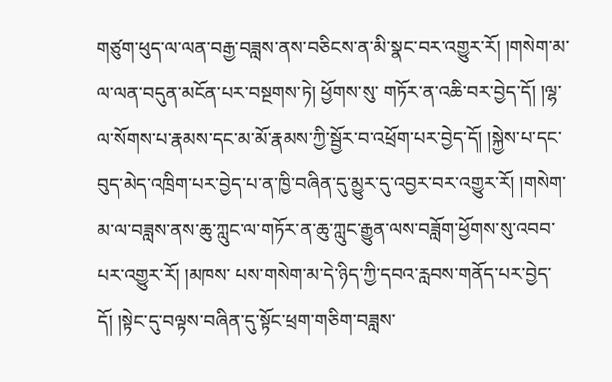གཙུག་ཕུད་ལ་ལན་བརྒྱ་བཟླས་ནས་བཅིངས་ན་མི་སྣང་བར་འགྱུར་རོ། །གསེག་མ་ལ་ལན་བདུན་མངོན་པར་བསྔགས་ཏེ། ཕྱོགས་སུ་ གཏོར་ན་འཆི་བར་བྱེད་དོ། །ལྷ་ལ་སོགས་པ་རྣམས་དང་མ་མོ་རྣམས་ཀྱི་སྦྱོར་བ་འཕྲོག་པར་བྱེད་དོ། །སྐྱེས་པ་དང་བུད་མེད་འཁྲིག་པར་བྱེད་པ་ན་ཁྱི་བཞིན་དུ་མྱུར་དུ་འབྱར་བར་འགྱུར་རོ། །གསེག་མ་ལ་བཟླས་ནས་ཆུ་ཀླུང་ལ་གཏོར་ན་ཆུ་ཀླུང་རྒྱུན་ལས་བཟློག་ཕྱོགས་སུ་འབབ་པར་འགྱུར་རོ། །མཁས་ པས་གསེག་མ་དེ་ཉིད་ཀྱི་དབའ་རླབས་གནོད་པར་བྱེད་དོ། །སྟེང་དུ་བལྟས་བཞིན་དུ་སྟོང་ཕྲག་གཅིག་བཟླས་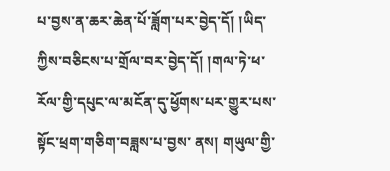པ་བྱས་ན་ཆར་ཆེན་པོ་ཟློག་པར་བྱེད་དོ། །ཡིད་ཀྱིས་བཅིངས་པ་གྲོལ་བར་བྱེད་དོ། །གལ་ཏེ་ཕ་རོལ་གྱི་དཔུང་ལ་མངོན་དུ་ཕྱོགས་པར་གྱུར་པས་སྟོང་ཕྲག་གཅིག་བཟླས་པ་བྱས་ ནས། གཡུལ་གྱི་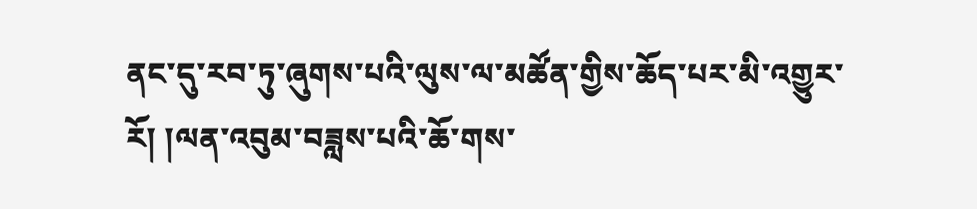ནང་དུ་རབ་ཏུ་ཞུགས་པའི་ལུས་ལ་མཚོན་གྱིས་ཆོད་པར་མི་འགྱུར་རོ། །ལན་འབུམ་བཟླས་པའི་ཆོ་གས་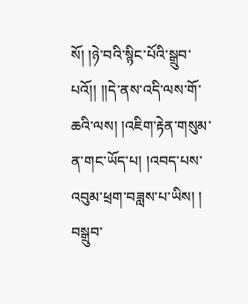སོ། །ཉེ་བའི་སྙིང་པོའི་སྒྲུབ་པའོ།། །།དེ་ནས་འདི་ལས་གོ་ཆའི་ལས། །འཇིག་རྟེན་གསུམ་ན་གང་ཡོད་པ། །འབད་པས་འབུམ་ཕྲག་བཟླས་པ་ཡིས། ། བསྒྲུབ་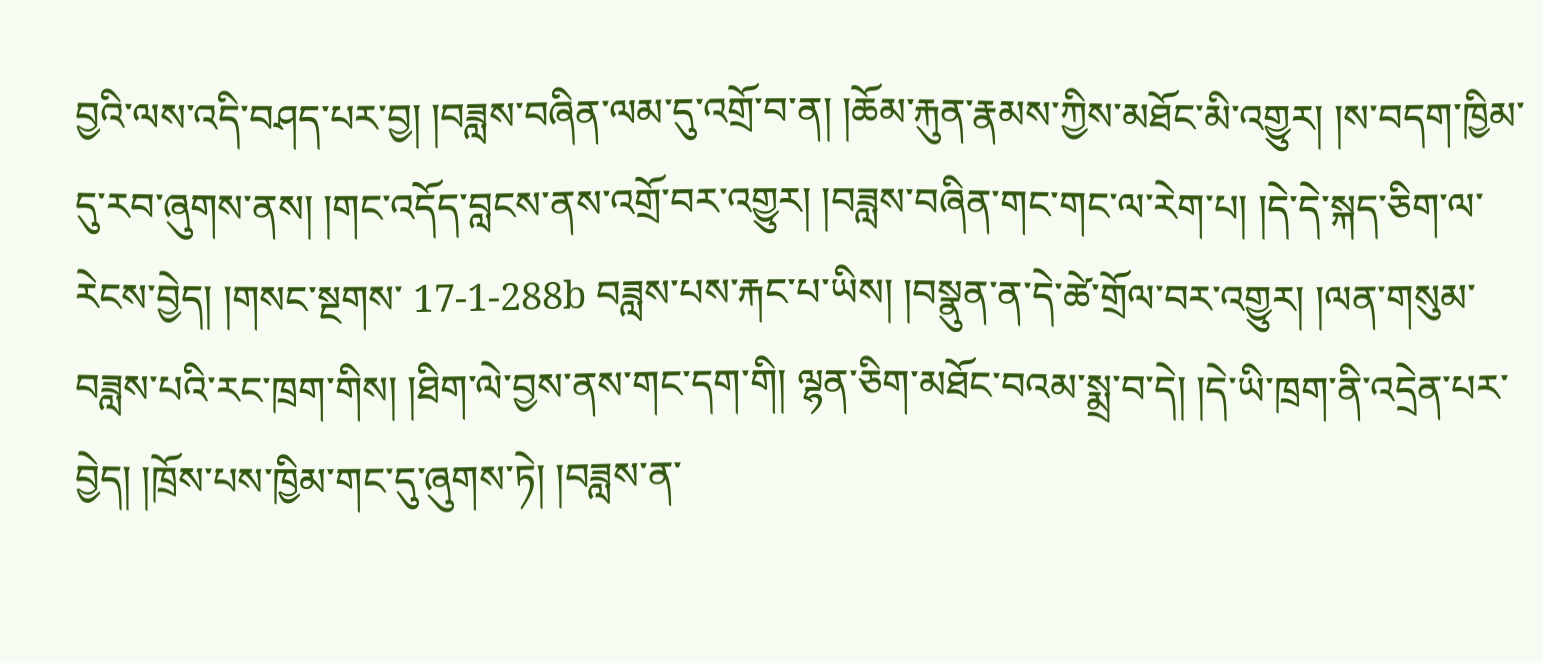བྱའི་ལས་འདི་བཤད་པར་བྱ། །བཟླས་བཞིན་ལམ་དུ་འགྲོ་བ་ན། །ཆོམ་རྐུན་རྣམས་ཀྱིས་མཐོང་མི་འགྱུར། །ས་བདག་ཁྱིམ་དུ་རབ་ཞུགས་ནས། །གང་འདོད་བླངས་ནས་འགྲོ་བར་འགྱུར། །བཟླས་བཞིན་གང་གང་ལ་རེག་པ། །དེ་དེ་སྐད་ཅིག་ལ་རེངས་བྱེད། །གསང་སྔགས་ 17-1-288b བཟླས་པས་རྐང་པ་ཡིས། །བསྣུན་ན་དེ་ཚེ་གྲོལ་བར་འགྱུར། །ལན་གསུམ་བཟླས་པའི་རང་ཁྲག་གིས། །ཐིག་ལེ་བྱས་ནས་གང་དག་གི། ལྷན་ཅིག་མཐོང་བའམ་སྨྲ་བ་དེ། །དེ་ཡི་ཁྲག་ནི་འདྲེན་པར་བྱེད། །ཁྲོས་པས་ཁྱིམ་གང་དུ་ཞུགས་ཏེ། །བཟླས་ན་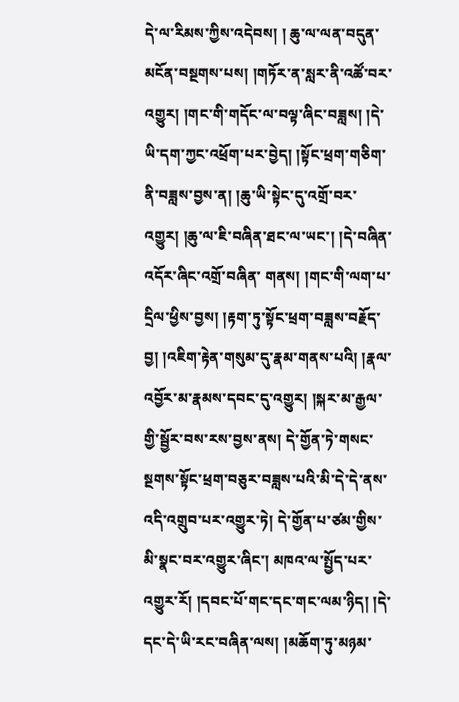དེ་ལ་རིམས་ཀྱིས་འདེབས། ། ཆུ་ལ་ལན་བདུན་མངོན་བསྔགས་པས། །གཏོར་ན་སླར་ནི་འཚོ་བར་འགྱུར། །གང་གི་གདོང་ལ་བལྟ་ཞིང་བཟླས། །དེ་ཡི་དག་ཀྱང་འཕྲོག་པར་བྱེད། །སྟོང་ཕྲག་གཅིག་ནི་བཟླས་བྱས་ན། །ཆུ་ཡི་སྟེང་དུ་འགྲོ་བར་འགྱུར། །ཆུ་ལ་ཇི་བཞིན་ཐང་ལ་ཡང་། །དེ་བཞིན་འདོར་ཞིང་འགྲོ་བཞིན་ གནས། །གང་གི་ལག་པ་དྲིལ་ཕྱིས་བྱས། །རྟག་ཏུ་སྟོང་ཕྲག་བཟླས་བརྗོད་བྱ། །འཇིག་རྟེན་གསུམ་དུ་རྣམ་གནས་པའི། །རྣལ་འབྱོར་མ་རྣམས་དབང་དུ་འགྱུར། །སྐར་མ་རྒྱལ་གྱི་སྦྱོར་བས་རས་བྱས་ནས། དེ་གྱོན་ཏེ་གསང་སྔགས་སྟོང་ཕྲག་བཅུར་བཟླས་པའི་མི་དེ་དེ་ནས་ འདི་འགྲུབ་པར་འགྱུར་ཏེ། དེ་གྱོན་པ་ཙམ་གྱིས་མི་སྣང་བར་འགྱུར་ཞིང་། མཁའ་ལ་སྤྱོད་པར་འགྱུར་རོ། །དབང་པོ་གང་དང་གང་ལམ་ཉིད། །དེ་དང་དེ་ཡི་རང་བཞིན་ལས། །མཆོག་ཏུ་མཉམ་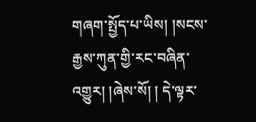གཞག་སྤྱོད་པ་ཡིས། །སངས་རྒྱས་ཀུན་གྱི་རང་བཞིན་འགྱུར། །ཞེས་སོ། ། དེ་ལྟར་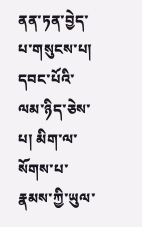ནན་ཏན་བྱེད་པ་གསུངས་པ། དབང་པོའི་ལམ་ཉིད་ཅེས་པ། མིག་ལ་སོགས་པ་རྣམས་ཀྱི་ཡུལ་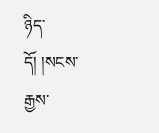ཉིད་དོ། །སངས་རྒྱས་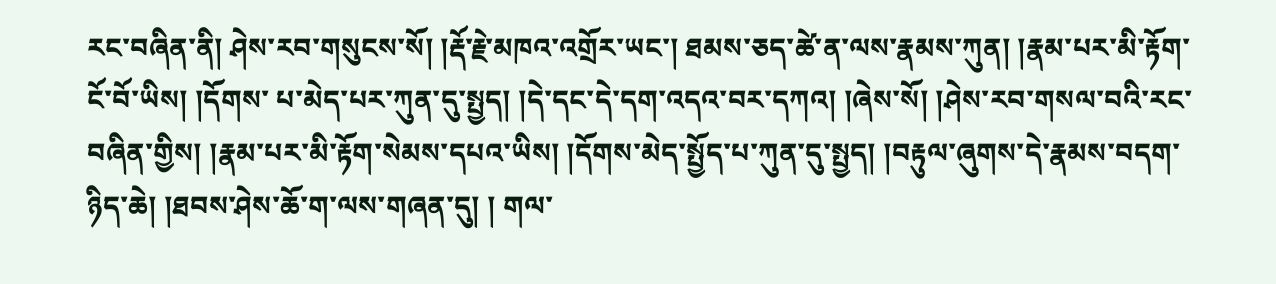རང་བཞིན་ནི། ཤེས་རབ་གསུངས་སོ། །རྡོ་རྗེ་མཁའ་འགྲོར་ཡང་། ཐམས་ཅད་ཚེ་ན་ལས་རྣམས་ཀུན། །རྣམ་པར་མི་རྟོག་ངོ་བོ་ཡིས། །དོགས་ པ་མེད་པར་ཀུན་དུ་སྤྱད། །དེ་དང་དེ་དག་འདའ་བར་དཀའ། །ཞེས་སོ། །ཤེས་རབ་གསལ་བའི་རང་བཞིན་གྱིས། །རྣམ་པར་མི་རྟོག་སེམས་དཔའ་ཡིས། །དོགས་མེད་སྤྱོད་པ་ཀུན་དུ་སྤྱད། །བརྟུལ་ཞུགས་དེ་རྣམས་བདག་ཉིད་ཆེ། །ཐབས་ཤེས་ཆོ་ག་ལས་གཞན་དུ། ། གལ་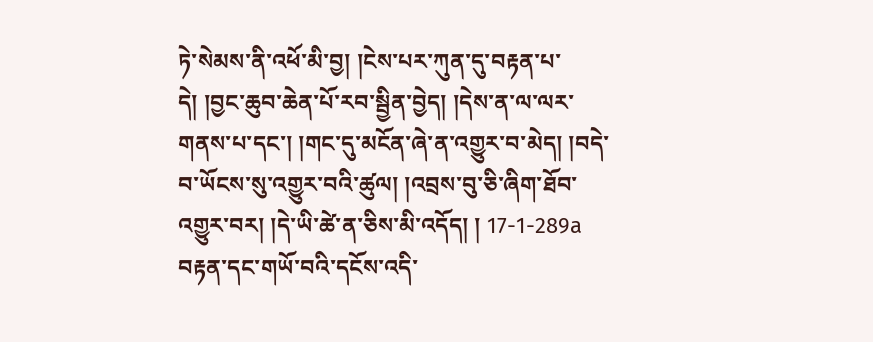ཏེ་སེམས་ནི་འཕོ་མི་བྱ། །ངེས་པར་ཀུན་དུ་བརྟན་པ་དེ། །བྱང་ཆུབ་ཆེན་པོ་རབ་སྦྱིན་བྱེད། །དེས་ན་ལ་ལར་གནས་པ་དང་། །གང་དུ་མངོན་ཞེ་ན་འགྱུར་བ་མེད། །བདེ་བ་ཡོངས་སུ་འགྱུར་བའི་ཚུལ། །འབྲས་བུ་ཅི་ཞིག་ཐོབ་འགྱུར་བར། །དེ་ཡི་ཚེ་ན་ཅིས་མི་འདོད། ། 17-1-289a བརྟན་དང་གཡོ་བའི་དངོས་འདི་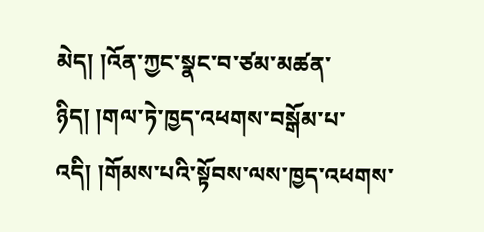མེད། །འོན་ཀྱང་སྣང་བ་ཙམ་མཚན་ཉིད། །གལ་ཏེ་ཁྱད་འཕགས་བསྒོམ་པ་འདི། །གོམས་པའི་སྟོབས་ལས་ཁྱད་འཕགས་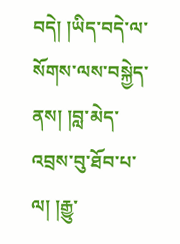བདེ། །ཡིད་བདེ་ལ་སོགས་ལས་བསྐྱེད་ནས། །བླ་མེད་འབྲས་བུ་ཐོབ་པ་ལ། །རྒྱུ་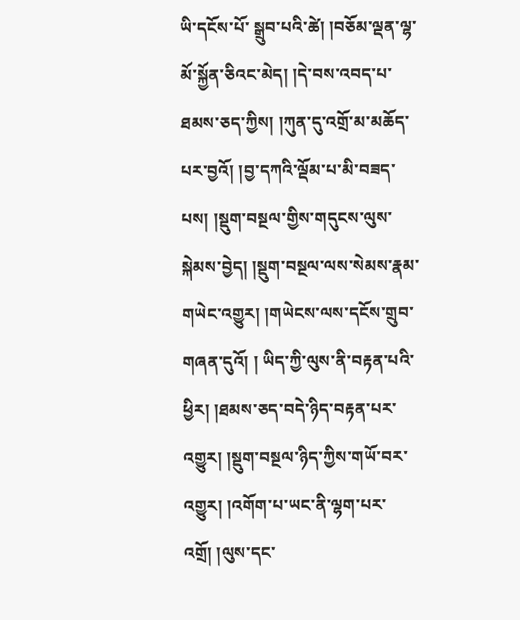ཡི་དངོས་པོ་ སྒྲུབ་པའི་ཚེ། །བཅོམ་ལྡན་ལྷ་མོ་སྐྱོན་ཅིའང་མེད། །དེ་བས་འབད་པ་ཐམས་ཅད་ཀྱིས། །ཀུན་དུ་འགྲོ་མ་མཆོད་པར་བྱའོ། །བྱ་དཀའི་ལྡོམ་པ་མི་བཟད་པས། །སྡུག་བསྔལ་གྱིས་གདུངས་ལུས་སྐེམས་བྱེད། །སྡུག་བསྔལ་ལས་སེམས་རྣམ་གཡེང་འགྱུར། །གཡེངས་ལས་དངོས་གྲུབ་གཞན་དུའོ། ། ཡིད་ཀྱི་ལུས་ནི་བརྟན་པའི་ཕྱིར། །ཐམས་ཅད་བདེ་ཉིད་བརྟན་པར་འགྱུར། །སྡུག་བསྔལ་ཉིད་ཀྱིས་གཡོ་བར་འགྱུར། །འགོག་པ་ཡང་ནི་ལྷག་པར་འགྲོ། །ལུས་དང་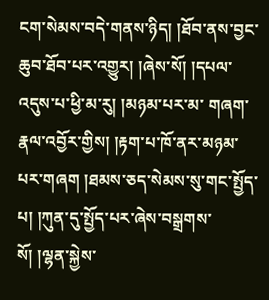ངག་སེམས་བདེ་གནས་ཉིད། །ཐོབ་ནས་བྱང་ཆུབ་ཐོབ་པར་འགྱུར། །ཞེས་སོ། །དཔལ་འདུས་པ་ཕྱི་མ་རུ། །མཉམ་པར་མ་ གཞག་རྣལ་འབྱོར་གྱིས། །རྟག་པ་ཁོ་ནར་མཉམ་པར་གཞག །ཐམས་ཅད་སེམས་སུ་གང་སྤྱོད་པ། །ཀུན་དུ་སྤྱོད་པར་ཞེས་བསྒྲགས་སོ། །ལྷན་སྐྱེས་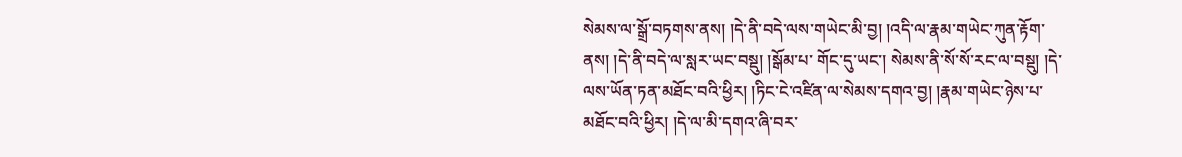སེམས་ལ་སྒྲོ་བཏགས་ནས། །དེ་ནི་བདེ་ལས་གཡེང་མི་བྱ། །འདི་ལ་རྣམ་གཡེང་ཀུན་རྟོག་ནས། །དེ་ནི་བདེ་ལ་སླར་ཡང་བསྡུ། །སྒོམ་པ་ གོང་དུ་ཡང་། སེམས་ནི་སོ་སོ་རང་ལ་བསྡུ། །དེ་ལས་ཡོན་ཏན་མཐོང་བའི་ཕྱིར། །ཏིང་ངེ་འཛིན་ལ་སེམས་དགའ་བྱ། །རྣམ་གཡེང་ཉེས་པ་མཐོང་བའི་ཕྱིར། །དེ་ལ་མི་དགའ་ཞི་བར་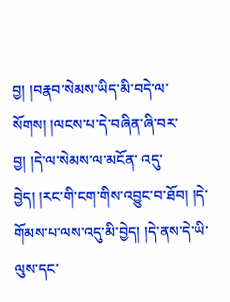བྱ། །བརྣབ་སེམས་ཡིད་མི་བདེ་ལ་སོགས། །ལངས་པ་དེ་བཞིན་ཞི་བར་བྱ། །དེ་ལ་སེམས་ལ་མངོན་ འདུ་བྱེད། །རང་གི་ངག་གིས་འབྱུང་བ་ཐོབ། །དེ་གོམས་པ་ལས་འདུ་མི་བྱེད། །དེ་ནས་དེ་ཡི་ལུས་དང་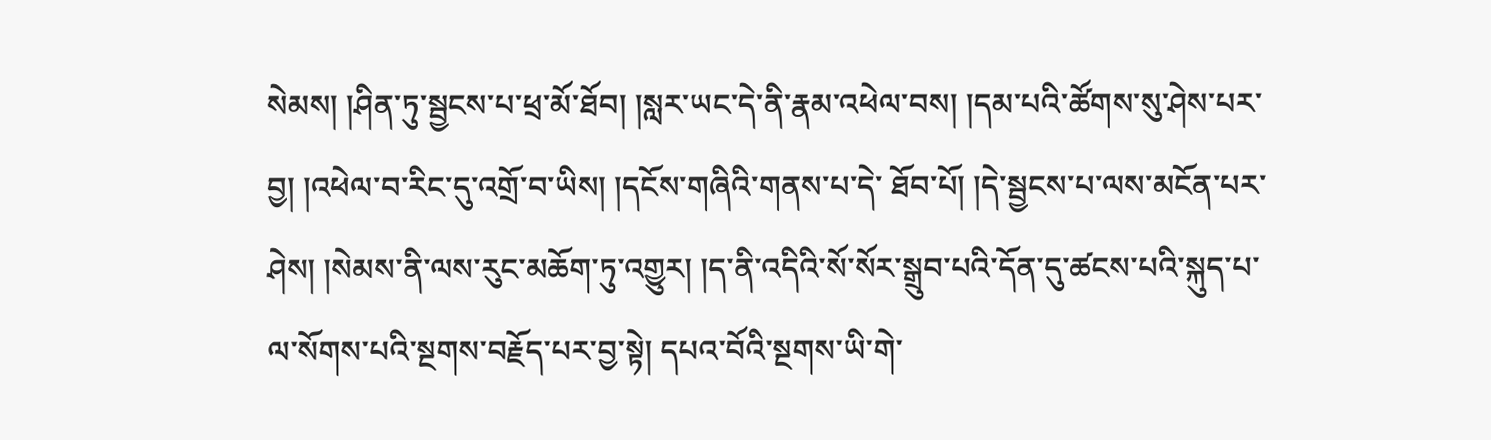སེམས། །ཤིན་ཏུ་སྦྱངས་པ་ཕྲ་མོ་ཐོབ། །སླར་ཡང་དེ་ནི་རྣམ་འཕེལ་བས། །དམ་པའི་ཚོགས་སུ་ཤེས་པར་བྱ། །འཕེལ་བ་རིང་དུ་འགྲོ་བ་ཡིས། །དངོས་གཞིའི་གནས་པ་དེ་ ཐོབ་པོ། །དེ་སྦྱངས་པ་ལས་མངོན་པར་ཤེས། །སེམས་ནི་ལས་རུང་མཆོག་ཏུ་འགྱུར། །ད་ནི་འདིའི་སོ་སོར་སྒྲུབ་པའི་དོན་དུ་ཚངས་པའི་སྐུད་པ་ལ་སོགས་པའི་སྔགས་བརྗོད་པར་བྱ་སྟེ། དཔའ་བོའི་སྔགས་ཡི་གེ་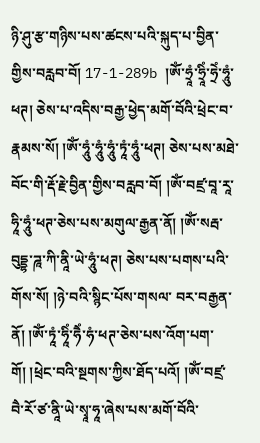ཉི་ཤུ་རྩ་གཉིས་པས་ཚངས་པའི་སྐུད་པ་བྱིན་གྱིས་བརླབ་བོ། 17-1-289b །ཨོཾ་ཧྲཱཾ་ཧྲཱིཾ་ཧྲེཾ་ཧཱུཾ་ཕཊ། ཅེས་པ་འདིས་བརྒྱ་ཕྱེད་མགོ་བོའི་ཕྲེང་བ་རྣམས་སོ། །ཨོཾ་ཧཱུཾ་ཧཱུཾ་ཧཱུཾ་ཏཱཾ་ཧཱུཾ་ཕཊ། ཅེས་པས་མཐེ་བོང་གི་རྡོ་རྗེ་བྱིན་གྱིས་བརླབ་བོ། །ཨོཾ་བཛྲ་བཱ་རཱ་ཧཱི་ཧཱུཾ་ཕཊ་ཅེས་པས་མགུལ་རྒྱན་ནོ། །ཨོཾ་སརྦ་བུདྡྷ་ཌཱ་ཀི་ནཱི་ཡེ་ཧཱུཾ་ཕཊ། ཅེས་པས་པགས་པའི་གོས་སོ། །ཉེ་བའི་སྙིང་པོས་གསལ་ བར་བརྒྱན་ནོ། །ཨོཾ་ཏཱཾ་ཧཱིཾ་ཧཻཾ་ཧཾ་ཕཊ་ཅེས་པས་འོག་པག་གོ། །ཕྲེང་བའི་སྔགས་ཀྱིས་ཐོད་པའོ། །ཨོཾ་བཛྲ་བཻ་རོ་ཙ་ནཱི་ཡེ་སྭཱ་ཧཱ་ཞེས་པས་མགོ་བོའི་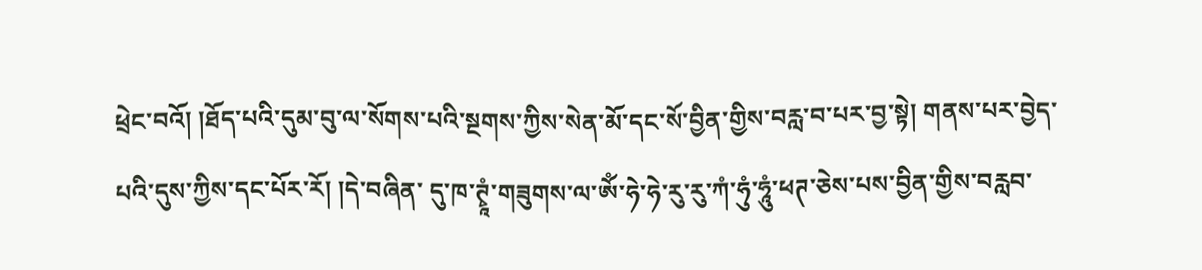ཕྲེང་བའོ། །ཐོད་པའི་དུམ་བུ་ལ་སོགས་པའི་སྔགས་ཀྱིས་སེན་མོ་དང་སོ་བྱིན་གྱིས་བརླ་བ་པར་བྱ་སྟེ། གནས་པར་བྱེད་པའི་དུས་ཀྱིས་དང་པོར་རོ། །དེ་བཞིན་ དུ་ཁ་ཊྭཱཾ་གཟུགས་ལ་ཨོཾ་ཧེ་ཧེ་རུ་རུ་ཀཾ་ཧུཾ་ཧཱུཾ་ཕཊ་ཅེས་པས་བྱིན་གྱིས་བརླབ་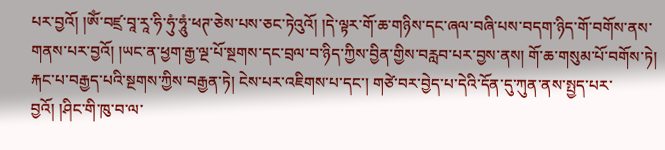པར་བྱའོ། །ཨོཾ་བཛྲ་བཱ་རཱ་ཧི་ཧུཾ་ཧཱུཾ་ཕཊ་ཅེས་པས་ཅང་ཏེའུའོ། །དེ་ལྟར་གོ་ཆ་གཉིས་དང་ཞལ་བཞི་པས་བདག་ཉིད་གོ་བགོས་ནས་གནས་པར་བྱའོ། །ཡང་ན་ཕྱག་རྒྱ་ལྔ་པོ་སྔགས་དང་བྲལ་བ་ཉིད་ཀྱིས་བྱིན་གྱིས་བརླབ་པར་བྱས་ནས། གོ་ཆ་གསུམ་པོ་བགོས་ཏེ། རྐང་པ་བརྒྱད་པའི་སྔགས་ཀྱིས་བརྒྱན་ཏེ། ངེས་པར་འཇིགས་པ་དང་། གཙེ་བར་བྱེད་པ་དེའི་དོན་དུ་ཀུན་ནས་སྤྱད་པར་བྱའོ། །ཤིང་གི་ཁུ་བ་ལ་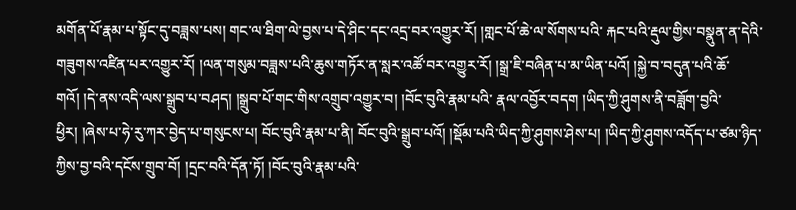མགོན་པོ་རྣམ་པ་སྟོང་དུ་བཟླས་པས། གང་ལ་ཐིག་ལེ་བྱས་པ་དེ་ཤིང་དང་འདྲ་བར་འགྱུར་རོ། །གླང་པོ་ཆེ་ལ་སོགས་པའི་ རྐང་པའི་རྡུལ་གྱིས་བསྣུན་ན་དེའི་གཟུགས་འཛིན་པར་འགྱུར་རོ། །ལན་གསུམ་བཟླས་པའི་ཆུས་གཏོར་ན་སླར་འཚོ་བར་འགྱུར་རོ། །སྒྲ་ཇི་བཞིན་པ་མ་ཡིན་པའོ། །སྐྱེ་བ་བདུན་པའི་ཆོ་གའོ། །དེ་ནས་འདི་ལས་སྒྲུབ་པ་བཤད། །སྒྲུབ་པོ་གང་གིས་འགྲུབ་འགྱུར་བ། །བོང་བུའི་རྣམ་པའི་ རྣལ་འབྱོར་བདག །ཡིད་ཀྱི་ཤུགས་ནི་བཟློག་བྱའི་ཕྱིར། །ཞེས་པ་ཧེ་རུ་ཀར་བྱེད་པ་གསུངས་པ། བོང་བུའི་རྣམ་པ་ནི། བོང་བུའི་སྒྲུབ་པའོ། །སྡོམ་པའི་ཡིད་ཀྱི་ཤུགས་ཤེས་པ། །ཡིད་ཀྱི་ཤུགས་འདོད་པ་ཙམ་ཉིད་ཀྱིས་བྱ་བའི་དངོས་གྲུབ་བོ། །དྲང་བའི་དོན་ཏོ། །བོང་བུའི་རྣམ་པའི་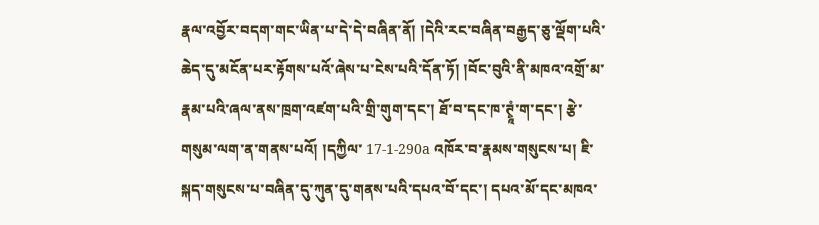རྣལ་འབྱོར་བདག་གང་ཡིན་པ་དེ་དེ་བཞིན་ནོ། །དེའི་རང་བཞིན་བརྒྱད་ཅུ་ལྡོག་པའི་ཆེད་དུ་མངོན་པར་རྟོགས་པའོ་ཞེས་པ་ངེས་པའི་དོན་ཏོ། །བོང་བུའི་ནི་མཁའ་འགྲོ་མ་རྣམ་པའི་ཞལ་ནས་ཁྲག་འཛག་པའི་གྲི་གུག་དང་། ཐོ་བ་དང་ཁ་ཊྭཱཾ་ག་དང་། རྩེ་གསུམ་ལག་ན་གནས་པའོ། །དཀྱིལ་ 17-1-290a འཁོར་བ་རྣམས་གསུངས་པ། ཇི་སྐད་གསུངས་པ་བཞིན་དུ་ཀུན་དུ་གནས་པའི་དཔའ་བོ་དང་། དཔའ་མོ་དང་མཁའ་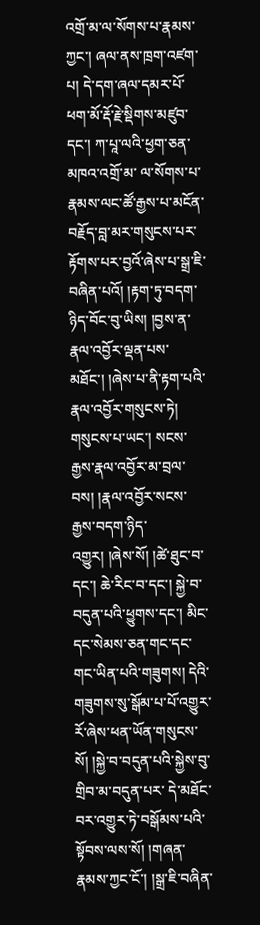འགྲོ་མ་ལ་སོགས་པ་རྣམས་ཀྱང་། ཞལ་ནས་ཁྲག་འཛག་པ། དེ་དག་ཞལ་དམར་པོ་ཕག་མོ་རྡོ་རྗེ་སྡིགས་མཛུབ་དང་། ཀ་པཱ་ལའི་ཕྱག་ཅན་མཁའ་འགྲོ་མ་ ལ་སོགས་པ་རྣམས་ལང་ཚོ་རྒྱས་པ་མངོན་བརྗོད་བླ་མར་གསུངས་པར་རྟོགས་པར་བྱའོ་ཞེས་པ་སྒྲ་ཇི་བཞིན་པའོ། །རྟག་ཏུ་བདག་ཉིད་བོང་བུ་ཡིས། །བྱས་ན་རྣལ་འབྱོར་ལྡན་པས་མཐོང་། །ཞེས་པ་ནི་རྟག་པའི་རྣལ་འབྱོར་གསུངས་ཏེ། གསུངས་པ་ཡང་། སངས་རྒྱས་རྣལ་འབྱོར་མ་བྲལ་ བས། །རྣལ་འབྱོར་སངས་རྒྱས་བདག་ཉིད་འགྱུར། །ཞེས་སོ། །ཚེ་ཐུང་བ་དང་། ཆེ་རིང་བ་དང་། སྐྱེ་བ་བདུན་པའི་ཕྱུགས་དང་། མིང་དང་སེམས་ཅན་གང་དང་གང་ཡིན་པའི་གཟུགས། དེའི་གཟུགས་སུ་སྒོམ་པ་པོ་འགྱུར་རོ་ཞེས་ཕན་ཡོན་གསུངས་སོ། །སྐྱེ་བ་བདུན་པའི་སྐྱེས་བུ་གྲིབ་མ་བདུན་པར་ དེ་མཐོང་བར་འགྱུར་ཏེ་བསྒོམས་པའི་སྟོབས་ལས་སོ། །གཞན་རྣམས་ཀྱང་ངོ་། །སྒྲ་ཇི་བཞིན་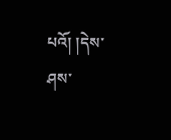པའོ། །དེས་ཤས་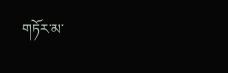གཏོར་མ་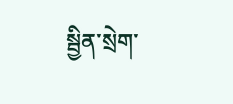སྦྱིན་སྲེག་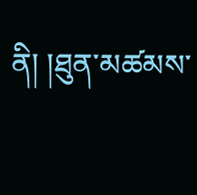ནི། །ཐུན་མཚམས་